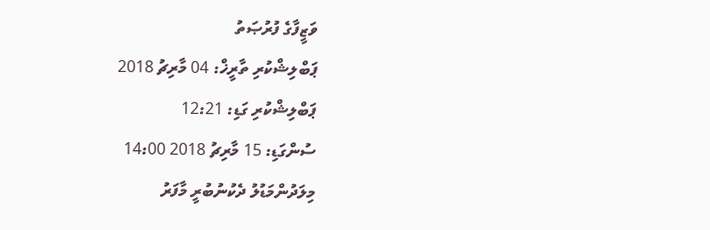ވަޒީފާގެ ފުރުޞަތު
ޕަބްލިޝްކުރި ތާރީޚް: 04 މާރިޗު 2018
ޕަބްލިޝްކުރި ގަޑި: 12:21
ސުންގަޑި: 15 މާރިޗު 2018 14:00
މިލަދުންމަޑުލު ދެކުނުބުރީ މާފަރު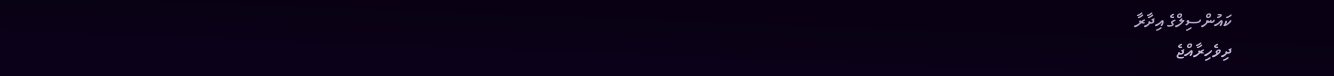ކައުންސިލްގެ އިދާރާ
ދިވެހިރާއްޖެ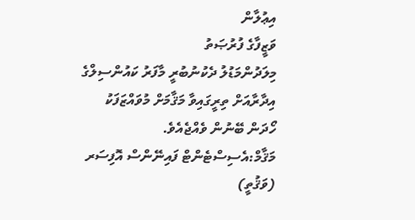އިޢުލާން
ވަޒީފާގެ ފުރުޞަތު
މިލަދުންމަޑުލު ދެކުނުބުރީ މާފަރު ކައުންސިލްގެ އިދާރާއަށް ތިރީގައިވާ މަޤާމަށް މުވައްޒަފަކު ހޯދަން ބޭނުން ވެއްޖެއެވެ.
މަޤާމް:އެސިސްޓެންޓް ފައިނޭންސް އޮފިސަރ (ވަޤުތީ)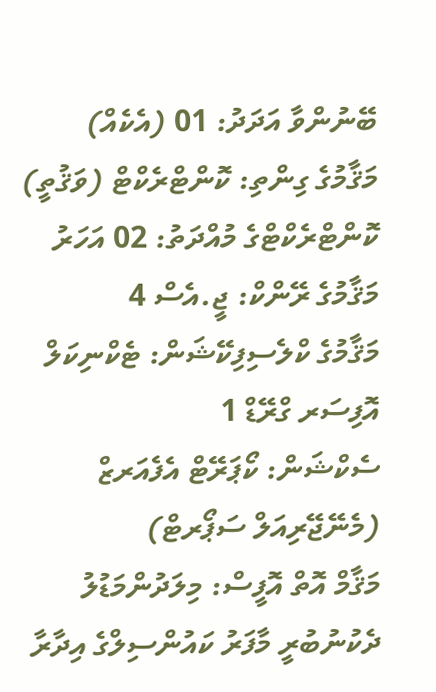ބޭނުންވާ އަދަދު: 01 (އެކެއް)
މަޤާމުގެ ގިންތި: ކޮންޓްރެކްޓް (ވަޤުތީ)
ކޮންޓްރެކްޓްގެ މުއްދަތު: 02 އަހަރު
މަޤާމުގެ ރޭންކް: ޖީ.އެސް 4
މަޤާމުގެ ކްލެސިފިކޭޝަން: ޓެކްނިކަލް އޮފިސަރ ގްރޭޑް 1
ސެކްޝަން: ކޯޕަރޭޓް އެފެއަރޒް (މެނޭޖޭރިއަލް ސަޕޯރޓް)
މަޤާމް އޮތް އޮފީސް: މިލަދުންމަޑުލު ދެކުނުބުރީ މާފަރު ކައުންސިލްގެ އިދާރާ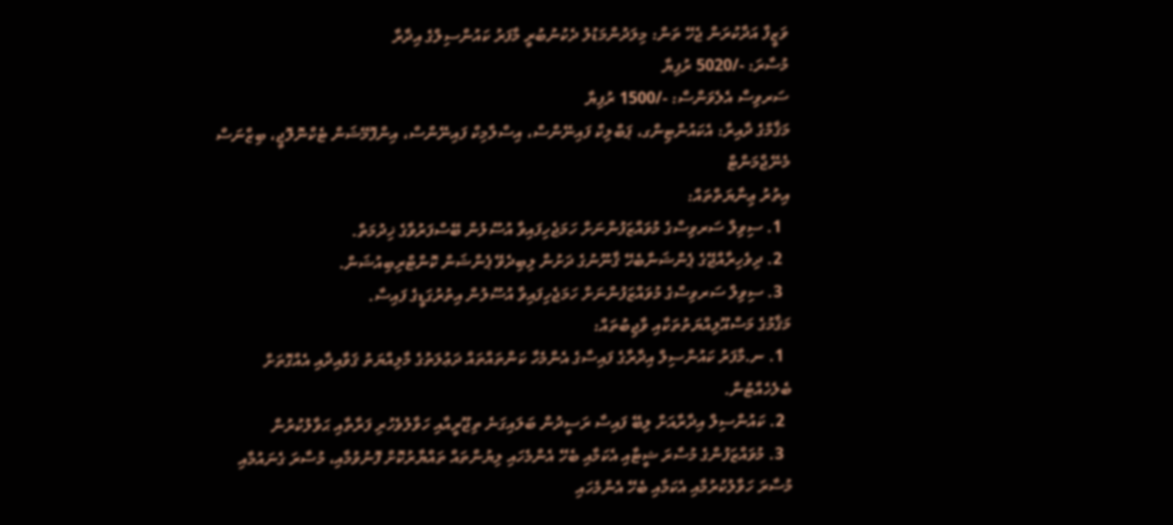ވަޒީފާ އަދާކުރަން ޖެހޭ ތަން: މިލަދުންމަޑުލު ދެކުނުބުރީ މާފަރު ކައުންސިލްގެ އިދާރާ
މުސާރަ: -/5020 ރުފިޔާ
ސަރވިސް އެލެވަންސް: -/1500 ރުފިޔާ
މަޤާމްގެ ދާއިރާ: އެކައުންޓިންގ، ޕަބްލިކް ފައިނޭންސް، އިސްލާމިކް ފައިނޭންސް، އިންފޮމޭޝަން ޓެކްނޮލޮޖީ، ބިޒްނަސް މެނޭޖްމަންޓް
އިތުރު ޢިނާޔަތްތައް:
  1. ސިވިލް ސަރވިސްގެ މުވައްޒަފުންނަށް ހަމަޖެހިފައިވާ އުސޫލުން ބޭސްފަރުވާގެ ޚިދުމަތް.
  2. ދިވެހިރާއްޖޭގެ ޕެންޝަނާބެހޭ ޤާނޫނުގެ ދަށުން ލިބިދެވޭ ޕެންޝަން ކޮންޓްރިބިއުޝަން.
  3. ސިވިލް ސަރވިސްގެ މުވައްޒަފުންނަށް ހަމަޖެހިފައިވާ އުސޫލުން އިތުރުގަޑީގެ ފައިސާ.
މަޤާމުގެ މަސްއޫލިއްޔަތުތަކާއި ވާޖިބުތައް:
  1. ނ.މާފަރު ކައުންސިލް އިދާރާގެ ފައިސާގެ އެންމެހާ ކަންތައްތައް ދަޢުލަތުގެ މާލިއްޔަތު ޤަވާއިދާއި އެއްގޮތަށް ބެލެހެއްޓުން.
  2. ކައުންސިލް އިދާރާއަށް ލިބޭ ފައިސާ ރަސީދުން ބަލައިގަނެ ތިޖޫރީއާއި ހަވާލުވެހުރި ފަރާތާއި ޙަވާލުކުރުން
  3. މުވައްޒަފުންގެ މުސާރަ ޝީޓާއި އެކަމާއި ބެހޭ އެންމެހައި ލިޔުންތައް ތައްޔާރުކޮށް ފޮނުވުމާއި، މުސާރަ ގެނައުމާއި މުސާރަ ހަވާލުކުރުމާއި އެކަމާއި ބެހޭ އެންމެހައި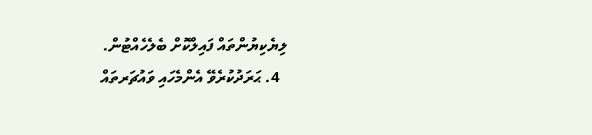ލިޔެކިޔުންތައް ފައިލްކޮށް ބެލެހެއްޓުން.
  4. ޙަރަދުކުރެވޭ އެންމެހައި ވައުޗަރތައް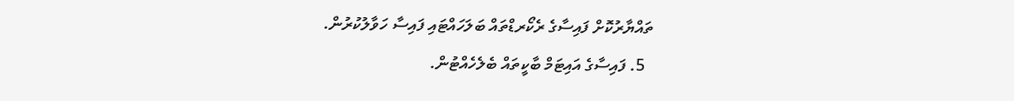ތައްޔާރުކޮށް ފައިސާގެ ރެކޯރޑްތައް ބަލަހައްޓައި ފައިސާ ހަވާލުކުރުން.
  5. ފައިސާގެ އައިޓަމް ބާކީތައް ބެލެހެއްޓުން.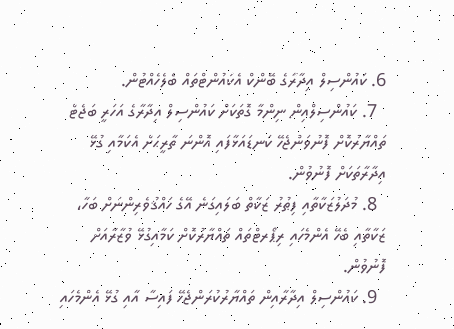6. ކައުންސިލް އިދާރާގެ ބޭންކް އެކައުންޓްތައް ބެލެހެއްޓުން.
  7. ކައުންސިލްއިން ނިންމާ ގޮތަކަށް ކައުންސިލް އިދާރާގެ އަހަރީ ބަޖެޓް ތައްޔާރުކޮށް ފޮނުވަންޖެހޭ ކަނޑައަޅާފައި އޮންނަ ތާރީޙަށް އެކަމާއި ގުޅޭ އިދާރާތަކަށް ފޮނުވުން.
  8. މުދަލުޒަކާތާއި ފިޠުރު ޒަކާތް ބަލައިގަނެ އޭގެ ހައްޤުވެރިންނަށް ބަހާ، ޒަކާތާއި ބެހޭ އެންމެހައި ރިޕޯރޓްތައް ތައްޔާރުކޮށް ކަމާއިގުޅޭ ވުޒާރާއަށް ފޮނުވުން.
  9. ކައުންސިލް އިދާރާއިން ތައްޔާރުކުރަންޖެހޭ ފައިސާ އާއި ގުޅޭ އެންމެހައި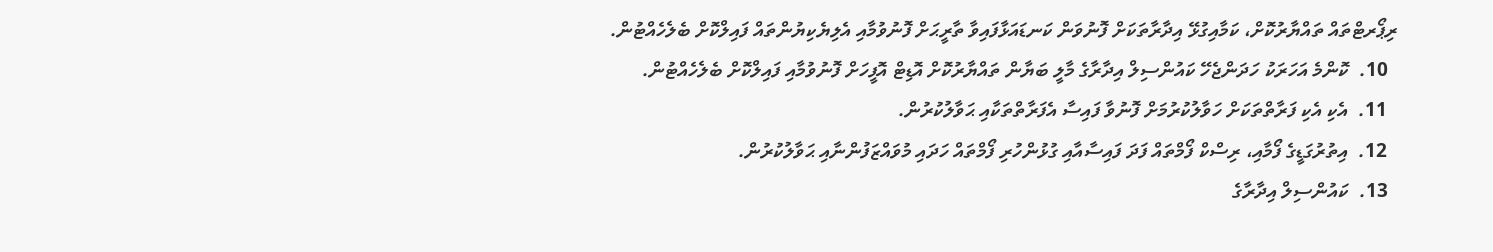ރިޕޯރޓްތައް ތައްޔާރުކޮށް، ކަމާއިގުޅޭ އިދާރާތަކަށް ފޮނުވަން ކަނޑައަޅާފައިވާ ތާރީޙަށް ފޮނުވުމާއި އެލިޔެކިޔުންތައް ފައިލްކޮށް ބެލެހެއްޓުން.
  10.  ކޮންމެ އަހަރަކު ހަދަންޖެހޭ ކައުންސިލް އިދާރާގެ މާލީ ބަޔާން ތައްޔާރުކޮށް އޮޑިޓް އޮފީހަށް ފޮނުވުމާއި ފައިލްކޮށް ބެލެހެއްޓުން.
  11.  އެކި އެކި ފަރާތްތަކަށް ހަވާލުކުރުމަށް ފޮނުވާ ފައިސާ އެފަރާތްތަކާއި ޙަވާލުކުރުން.
  12.  އިތުރުގަޑީގެ ފޯމާއި، ރިސްކް ފޯމްތައް ފަދަ ފައިސާއާއި ގުޅުންހުރި ފޯމްތައް ހަދައި މުވައްޒަފުންނާއި ޙަވާލުކުރުން.
  13.  ކައުންސިލް އިދާރާގެ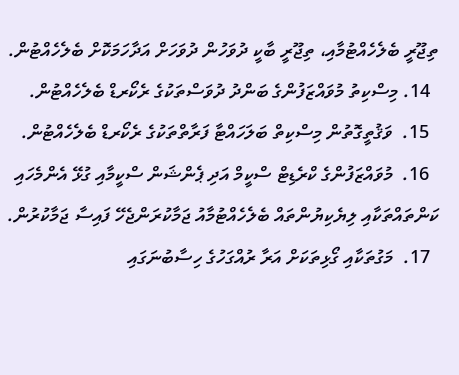ތިޖޫރީ ބެލެހެއްޓުމާއި، ތިޖޫރީ ބާކީ ދުވަހުން ދުވަހަށް އަދާހަމަކޮށް ބެލެހެއްޓުން.
  14. މިސްކިތު މުވައްޒަފުންގެ ބަންދު ދުވަސްތަކުގެ ރެކޯރޑް ބެލެހެއްޓުން.
  15.  ވަޤުތީގޮތުން މިސްކިތް ބަލަހައްޓާ ފަރާތްތަކުގެ ރެކޯރޑް ބެލެހެއްޓުން.
  16.  މުވައްޒަފުންގެ ކްރެޑިޓް ސްކީމް އަދި ޕެންޝަން ސްކީމާއި ގުޅޭ އެންމެހައި ކަންތައްތަކާއި ލިޔެކިޔުންތައް ބެލެހެއްޓުމާއު ޖަމާކުރަންޖެހޭ ފައިސާ ޖަމާކުރުން.
  17.  މަގުތަކާއި ގޯޅިތަކަށް އަރާ ރުއްގަހުގެ ހިސާބުނަގައި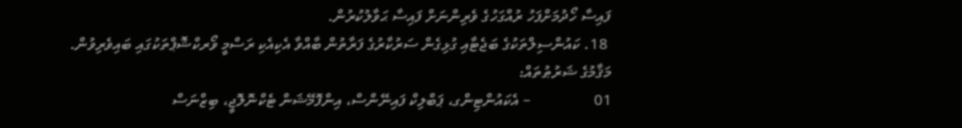ފައިސާ ހޯދުމަށްފަހު ރުއްގަހުގެ ވެރިންނަށް ފައިސާ ޙަވާލުކުރުން.
 18. ކައުންސިލްތަކުގެ ބަޖެޓާއި ގުޅިގެން ސަރުކާރުގެ ފަރާތުން ބާއްވާ އެކިއެކި ރަސްމީ ވޯރކްޝޮޕްތަކުގައި ބައިވެރިވުން.
މަޤާމުގެ ޝަރުޠުތައް:
01                – އެކައުންޓިންގ، ޕަބްލިކް ފައިނޭންސް، އިންފޮމޭޝަން ޓެކްނޮލޮޖީ، ބިޒްނަސް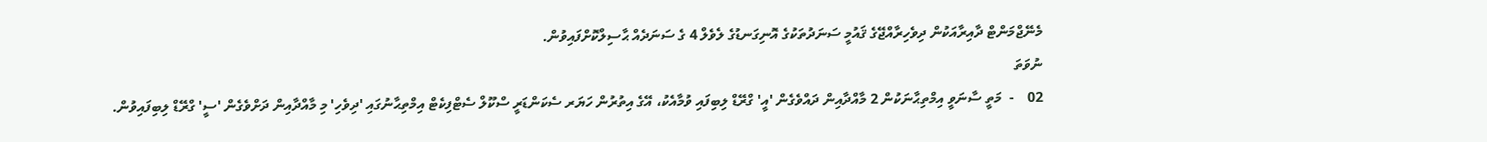މެނޭޖްމަންޓް ދާއިރާއަކުން ދިވެހިރާއްޖޭގެ ޤައުމީ ސަނަދުތަކުގެ އޮނިގަނޑުގެ ލެވެލް 4 ގެ ސަނަދެއް ޙާސިލްކޮށްފައިވުން.
ނުވަތަ
02    -  މަތީ ސާނަވީ އިމްތިޙާނަކުން 2 މާއްދާއިން ދައްވެގެން 'އީ' ގްރޭޑް ލިބިފައި ވުމާއެކު، އޭގެ އިތުރުން ހަޔަރ ސެކަންޑަރީ ސްކޫލް ސެޓްފިކެޓް އިމްތިޙާނުގައި 'ދިވެހި' މި މާއްދާއިން ދަށްވެގެން 'ސީ' ގްރޭޑް ލިބިފައިވުން.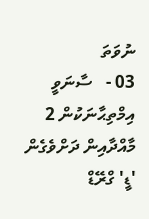ނުވަތަ
03 -   ސާނަވީ އިމްތިޙާނަކުން 2 މާއްދާއިން ދަށްވެގެން 'ޑީ' ގްރޭޑް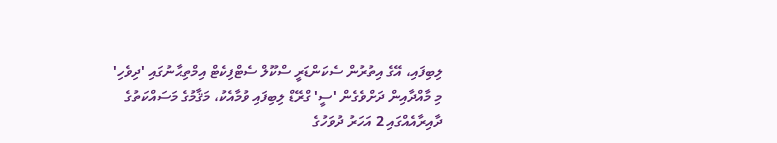ލިބިފައި، އޭގެ އިތުރުން ސެކަންޑަރީ ސްކޫލް ސެޓްފިކެޓް އިމްތިޙާނުގައި 'ދިވެހި' މި މާއްދާއިން ދަށްވެގެން 'ސީ' ގްރޭޑް ލިބިފައި ވުމާއެކު، މަޤާމުގެ މަސައްކަތުގެ ދާއިރާއެއްގައި 2 އަހަރު ދުވަހުގެ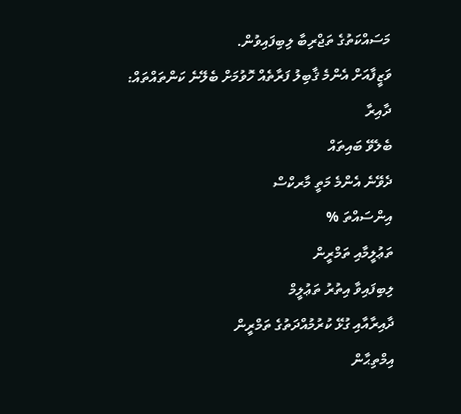މަސައްކަތުގެ ތަޖްރިބާ ލިބިފައިވުން.
ވަޒީފާއަށް އެންމެ ޤާބިލު ފަރާތެއް ހޮވުމަށް ބެލޭނެ ކަންތައްތައް:
ދާއިރާ
ބެލެވޭ ބައިތައް
ދެވޭނެ އެންމެ މަތީ މާރކްސް
އިންސައްތަ %
ތަޢުލީމާއި ތަމްރީން
ލިބިފައިވާ އިތުރު ތަޢުލީމް
ދާއިރާއާއި ގުޅޭ ކުރުމުއްދަތުގެ ތަމްރީން
އިމްތިޙާން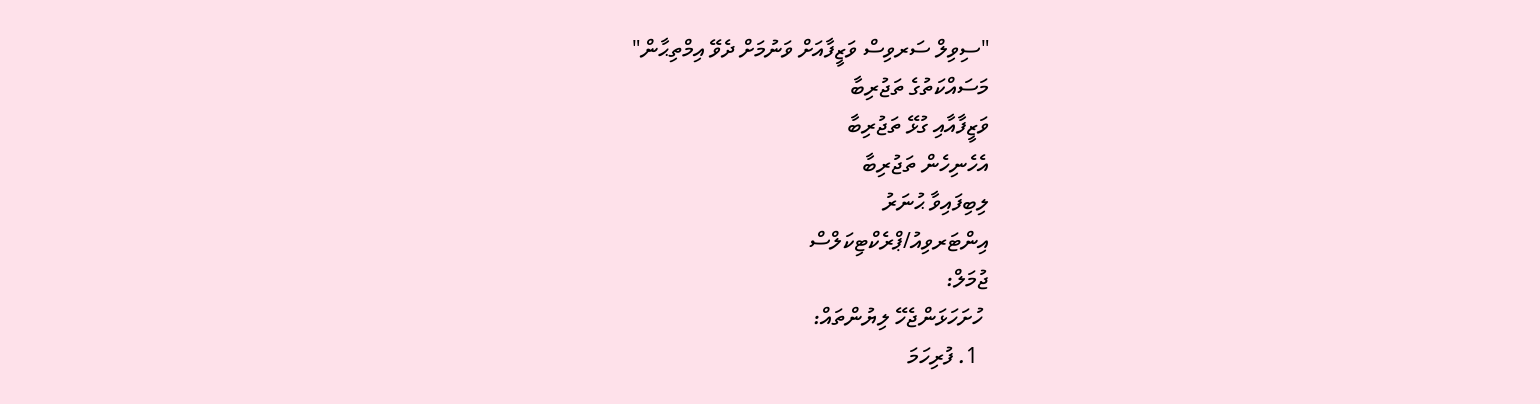"ސިވިލް ސަރވިސް ވަޒީފާއަށް ވަނުމަށް ދެވޭ އިމްތިޙާން"
މަސައްކަތުގެ ތަޖުރިބާ
ވަޒީފާއާއި ގުޅޭ ތަޖުރިބާ
އެހެނިހެން ތަޖުރިބާ
ލިބިފައިވާ ޙުނަރު
އިންޓަރވިއު/ޕްރެކްޓިކަލްސް
ޖުމަލް:
 ހުށަހަޅަންޖެހޭ ލިޔުންތައް:
  1. ފުރިހަމަ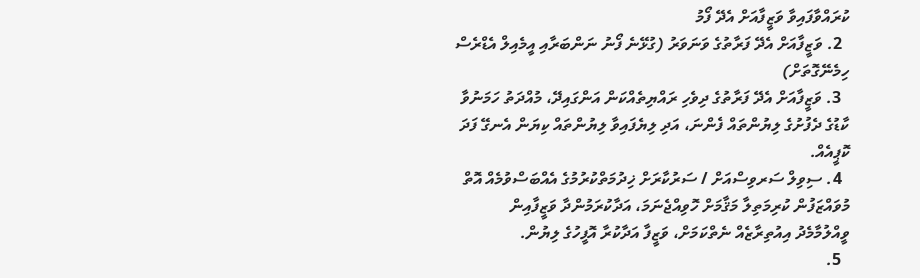ކުރައްވާފައިވާ ވަޒީފާއަށް އެދޭ ފޯމު
  2. ވަޒީފާއަށް އެދޭ ފަރާތުގެ ވަނަވަރު (ގުޅޭނެ ފޯނު ނަންބަރާއި އީމެއިލް އެޑްރެސް ހިމެނޭގޮތަށް)
  3. ވަޒީފާއަށް އެދޭ ފަރާތުގެ ދިވެހި ރައްޔިތެއްކަން އަންގައިދޭ، މުއްދަތު ހަމަނުވާ ކާޑުގެ ދެފުށުގެ ލިޔުންތައް ފެންނަ، އަދި ލިޔެފައިވާ ލިޔުންތައް ކިޔަން އެނގޭ ފަދަ ކޮޕީއެއް.
  4. ސިވިލް ސަރވިސްއަށް / ސަރުކާރަށް ޚިދުމަތްކުރުމުގެ އެއްބަސްވުމެއް އޮތް މުވައްޒަފުން ކުރިމަތިލާ މަޤާމަށް ހޮވިއްޖެނަމަ، އަދާކުރަމުންދާ ވަޒީފާއިން ވީއްލުމާމެދު އިއުތިރާޒެއް ނެތްކަމަށް، ވަޒީފާ އަދާކުރާ އޮފީހުގެ ލިޔުން.
  5.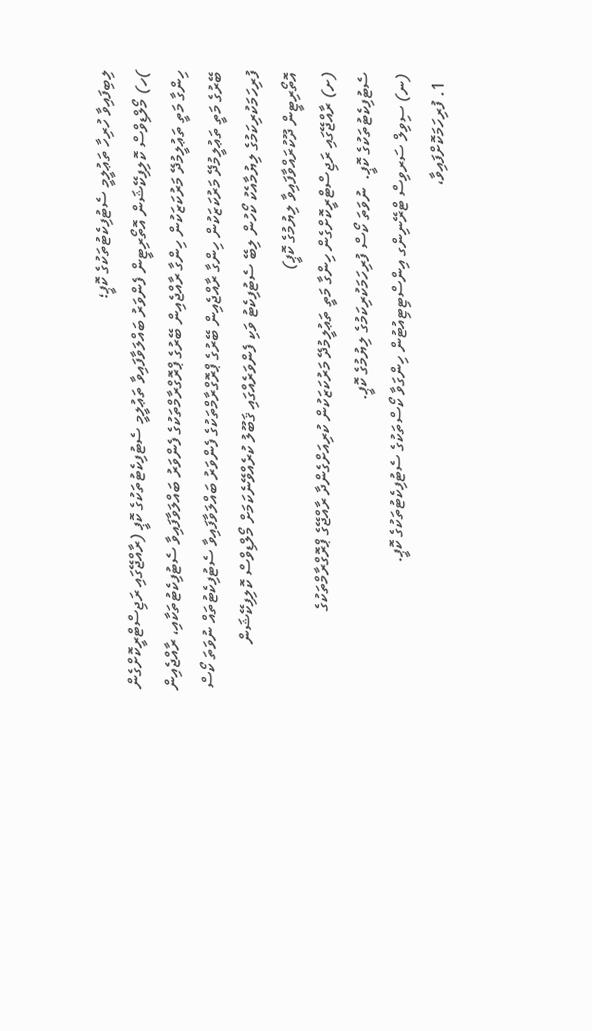ލިބިފައިވާ ހުރިހާ ތަޢުލީމީ ސެޓުފިކެޓުތަކުގެ ކޮޕީ؛
)ހ) މޯލްޑިވްސް ކޮލިފިކޭޝަން އޮތޯރިޓީން ފެންވަރު ބައްލަވާފައިވާ ތަޢުލީމީ ސެޓުފިކެޓުތަކުގެ ކޮޕީ (ރާއްޖޭގައި ރަޖިސްޓްރީކޮށްގެން ހިންގާ މަތީ ތަޢުލީމުދޭ މަރުކަޒަކުން ހިންގާ ރާއްޖެއިން ބޭރުގެ ޕްރޮގްރާމްތަކުގެ ފެންވަރު ބައްލަވާފައިވާ ސެޓުފިކެޓުތަކާއި، ރާއްޖެއިން ބޭރުގެ މަތީ ތަޢުލީމުދޭ މަރުކަޒަކުން ހިންގާ ރާއްޖެއިން ބޭރުގެ ޕްރޮގްރާމްތަކުގެ ފެންވަރު ބައްލަވާފައިވާ ސެޓުފިކެޓުތައް ނުވަތަ ކޯސް ފުރިހަމަކުރިކަމުގެ ލިޔުމާއެކު ކޯހުން ލިބޭ ސެޓުފިކެޓު ވަކި ފެންވަރެއްގައި ޤަބޫލު ކުރެއްވޭނެކަމަށް މޯލްޑިވްސް ކޮލިފިކޭޝަން އޮތޯރިޓީން ދޫކުރައްވާފައިވާ ލިޔުމުގެ ކޮޕީ)
(ށ) ރާއްޖޭގައި ރަޖިސްޓްރީކޮށްގެން ހިންގާ މަތީ ތަޢުލީމުދޭ މަރުކަޒަކުން ކުރިއަށްގެންދާ ރާއްޖޭގެ ޕްރޮގްރާމްތަކުގެ ސެޓުފިކެޓުތަކުގެ ކޮޕީ.  ނުވަތަ ކޯސް ފުރިހަމަކުރިކަމުގެ ލިޔުމުގެ ކޮޕީ.
(ނ) ސިވިލް ސަރވިސް ޓްރޭނިންގ އިންސްޓިޓިއުޓުން ހިންގަވާ ކޯސްތަކުގެ ސެޓުފިކެޓުތަކުގެ ކޮޕީ.
  1. ފުރިހަމަކޮށްފައިވާ،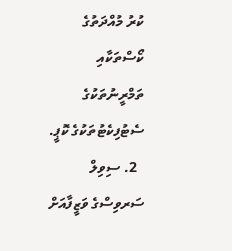ކުރު މުއްދަތުގެ ކޯސްތަކާއި ތަމްރީނުތަކުގެ ސެޓުފިކެޓުތަކުގެ ކޮޕީ.
  2. ސިވިލް ސަރވިސްގެ ވަޒީފާއަށް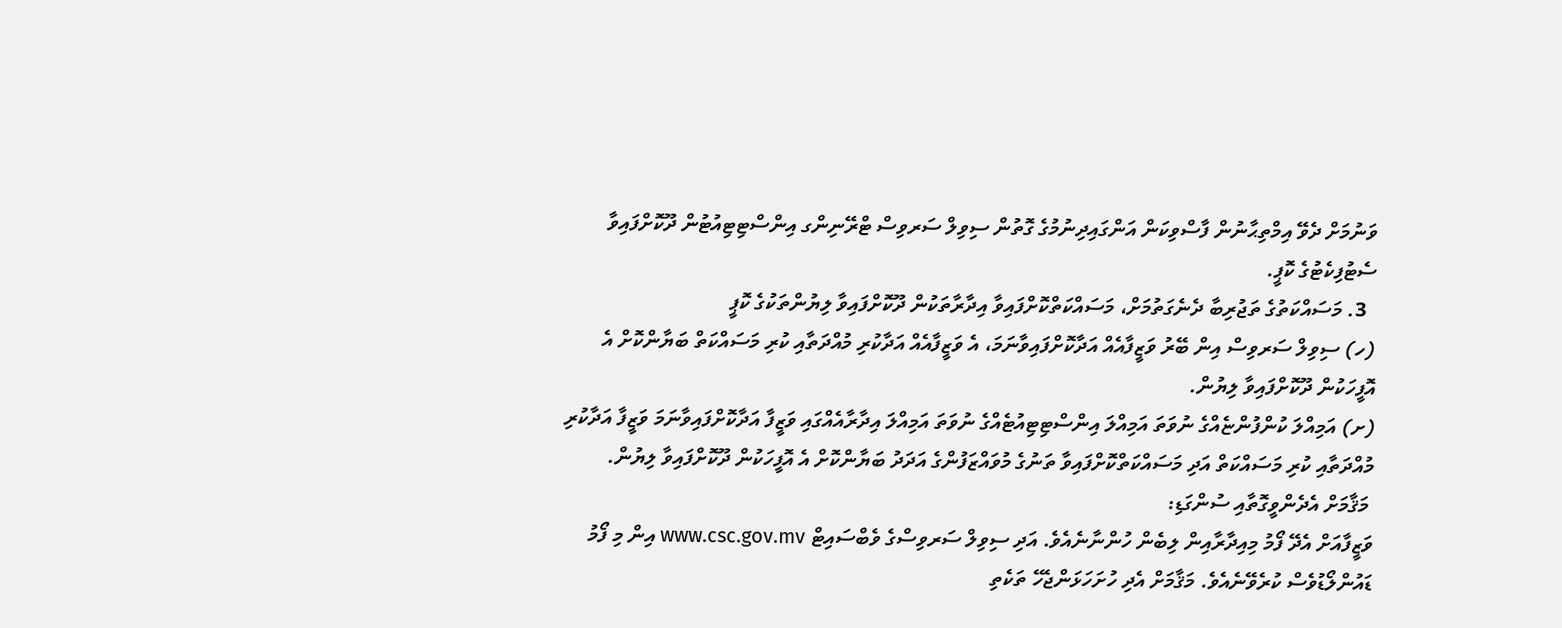ވަނުމަށް ދެވޭ އިމްތިޙާނުން ފާސްވިކަން އަންގައިދިނުމުގެ ގޮތުން ސިވިލް ސަރވިސް ޓްރޭނިންގ އިންސްޓިޓިއުޓުން ދޫކޮށްފައިވާ ސެޓުފިކެޓުގެ ކޮޕީ.
  3. މަސައްކަތުގެ ތަޖުރިބާ ދެނެގަތުމަށް، މަސައްކަތްކޮށްފައިވާ އިދާރާތަކުން ދޫކޮށްފައިވާ ލިޔުންތަކުގެ ކޮޕީ
(ހ) ސިވިލް ސަރވިސް އިން ބޭރު ވަޒީފާއެއް އަދާކޮށްފައިވާނަމަ، އެ ވަޒީފާއެއް އަދާކުރި މުއްދަތާއި ކުރި މަސައްކަތް ބަޔާންކޮށް އެ އޮފީހަކުން ދޫކޮށްފައިވާ ލިޔުން.
(ށ) އަމިއްލަ ކުންފުންޏެއްގެ ނުވަތަ އަމިއްލަ އިންސްޓިޓިއުޓެއްގެ ނުވަތަ އަމިއްލަ އިދާރާއެއްގައި ވަޒީފާ އަދާކޮށްފައިވާނަމަ ވަޒީފާ އަދާކުރި މުއްދަތާއި ކުރި މަސައްކަތް އަދި މަސައްކަތްކޮށްފައިވާ ތަނުގެ މުވައްޒަފުންގެ އަދަދު ބަޔާންކޮށް އެ އޮފީހަކުން ދޫކޮށްފައިވާ ލިޔުން.
 މަޤާމަށް އެދެންވީގޮތާއި ސުންގަޑި:
ވަޒީފާއަށް އެދޭ ފޯމު މިއިދާރާއިން ލިބެން ހުންނާނެއެވެ. އަދި ސިވިލް ސަރވިސްގެ ވެބްސައިޓް www.csc.gov.mv އިން މި ފޯމު ޑައުންލޯޑުވެސް ކުރެވޭނެއެވެ. މަޤާމަށް އެދި ހުށަހަޅަންޖެހޭ ތަކެތި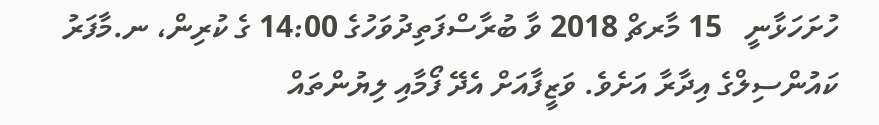ހުށަހަޅާނީ   15 މާރޗް 2018 ވާ ބުރާސްފަތިދުވަހުގެ 14:00 ގެ ކުރިން، ނ.މާފަރު ކައުންސިލްގެ އިދާރާ އަށެވެ. ވަޒީފާއަށް އެދޭ ފޯމާއި ލިޔުންތައް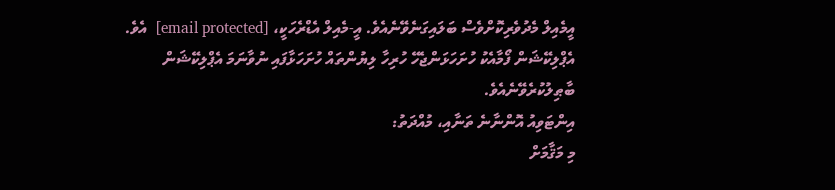އީމެއިލް މެދުވެރިކޮށްވެސް ބަލައިގަނެވޭނެއެވެ. އީ-މެއިލް އެޑްރެހަކީ، [email protected]  އެވެ. އެޕްލިކޭޝަން ފޯމާއެކު ހުށަހަޅަންޖެހޭ ހުރިހާ ލިޔުންތައް ހުށަހަޅާފައި ނުވާނަމަ އެޕްލިކޭޝަން ބާޠިލުކުރެވޭނެއެވެ.
އިންޓަވިއު އޮންނާނެ ތަނާއި، މުއްދަތު:
މި މަޤާމަށް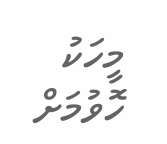މީހަކު ހޮވުމަށް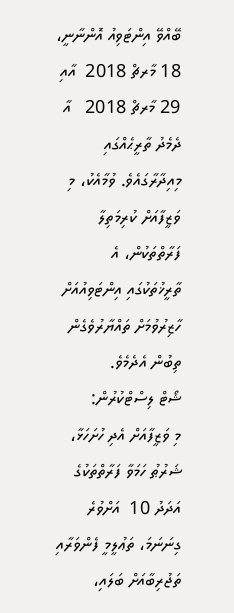ބޭއްވޭ އިންޓަވިއު އޮންނާނީ،  18 މާރޗް 2018  އާއި 29 މާރޗް 2018   އާ ދެމެދު ތާރީޙެއްގައި މިއިދާރާގައެވެ. ވުމާއެކު، މި ވަޒީފާއަށް ކުރިމަތިލާ ފަރާތްތަކުން، އެ ތާރީޚުތަކުގައި އިންޓަވިއުއަށް ހާޒިރުވުމަށް ތައްޔާރުވެގެން ތިބުން އެދެމެވެ.
ޝޯޓް ލިސްޓްކުރުން:
މި ވަޒީފާއަށް އެދި ހުށަހަޅާ، ޝަރުޠު ހަމަވާ ފަރާތްތަކުގެ އަދަދު 10  އަށްވުރެ ގިނަނަމަ، ތަޢުލީމީ ފެންވަރާއި ތަޖުރިބާއަށް ބަލައި،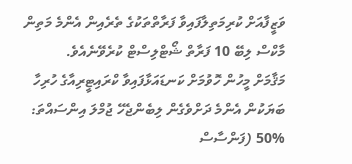ވަޒީފާއަށް ކުރިމަތިލާފައިވާ ފަރާތްތަކުގެ ތެރެއިން އެންމެ މަތިން މާކްސް ލިބޭ 10 ފަރާތް ޝޯޓްލިސްޓް ކުރެވޭނެއެވެ.
މަޤާމަށް މީހުން ހޮވުމަށް ކަނޑައަޅާފައިވާ ކްރައިޓީރިއާގެ ހުރިހާ ބަޔަކުން އެންމެ ދަށްވެގެން ލިބެންޖެހޭ ޖުމްލަ އިންސައްތަ: %50 (ފަންސާސް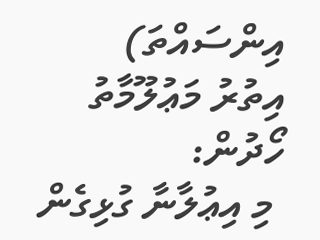އިންސައްތަ)
އިތުރު މަޢުލޫމާތު ހޯދުން:
 މި އިޢުލާނާ ގުޅިގެން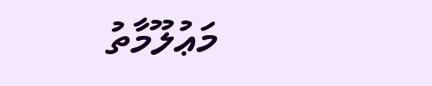މަޢުލޫމާތު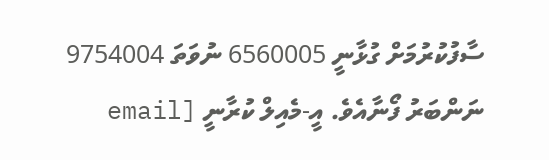ސާފުކުރުމަށް ގުޅާނީ 6560005 ނުވަތަ 9754004 ނަންބަރު ފޯނާއެވެ. އީ-މެއިލް ކުރާނީ [email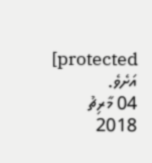protected] އަށެވެ.
04 މާރިޗު 2018